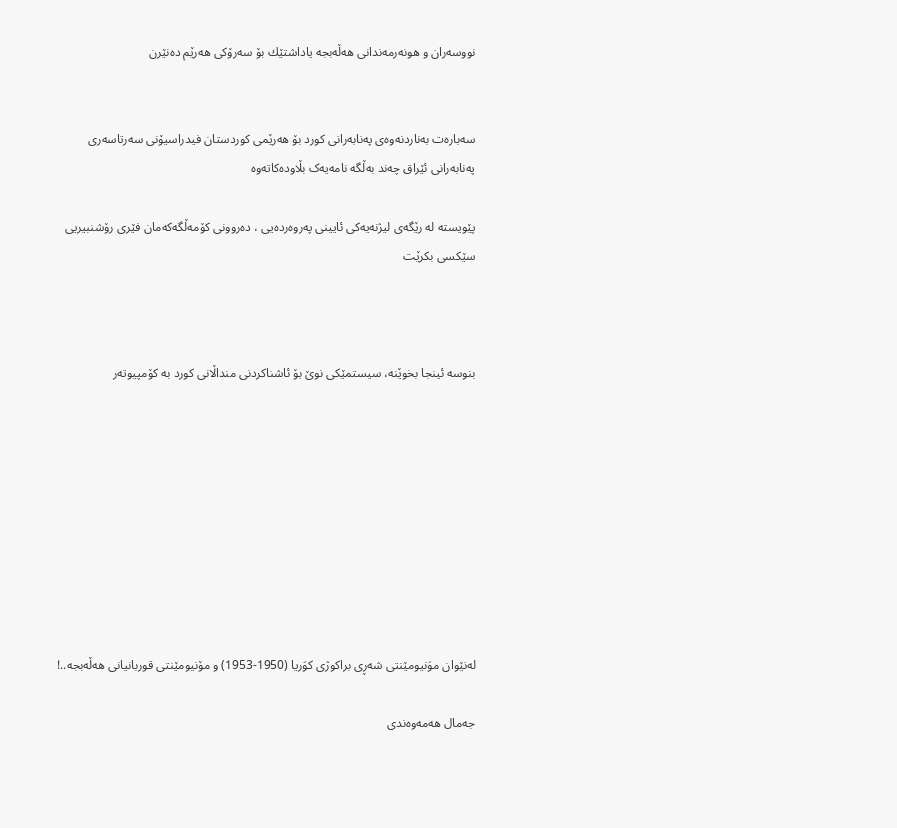نووسه‌ران و هونه‌رمه‌ندانی‌ هه‌ڵه‌بجه‌ یاداشتێك بۆ سه‌رۆكی‌ هه‌رێم ده‌نێرن


سه‌باره‌ت به‌ناردنه‌وه‌ی‌ په‌نابه‌رانی‌ کورد بۆ هه‌رێمی‌ کوردستان فیدراسیۆنی‌ سه‌رتاسه‌ری‌ په‌نابه‌رانی‌ ئێراق چه‌ند به‌ڵگه‌ نامه‌یه‌ک بڵاوده‌کاته‌وه‌

پێویسته‌ له‌ رێگه‌ی‌ لیژنه‌یه‌کی‌ ئایینی‌ په‌روه‌رده‌یی‌ ، ده‌روونی‌ کۆمه‌ڵگه‌که‌مان فێری‌ رۆشنبیریی‌ سێکسی‌ بکرێت



بنوسه‌ ئینجا بخوێنه‌، سیستمێکی‌ نوێ‌ بۆ ئاشناکردنی‌ منداڵانی‌ کورد به‌ کۆمپیوته‌ر









له‌نێوان موَنیومێنتی‌ شه‌ڕی‌ براكوژی‌ كوَریا (1950-1953) و مۆنیومێنتی‌ قوربانیانی‌ هه‌ڵه‌بجه‌..!

جه‌مال هه‌مه‌وه‌ندی‌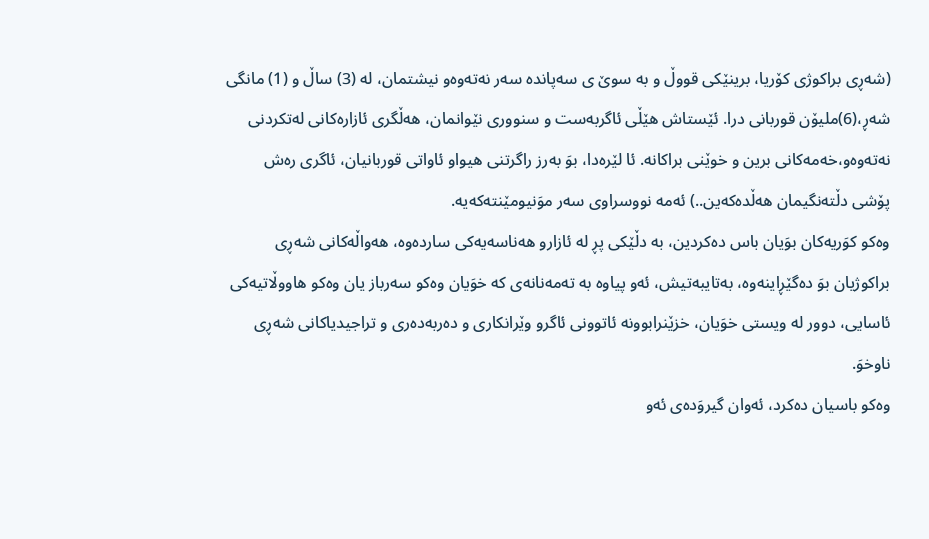(شه‌ڕی‌ براكوژی‌ كۆریا، برینێكی‌ قووڵ و به‌ سوێ‌ ی‌ سه‌پانده‌ سه‌ر نه‌ته‌وه‌و نیشتمان، له‌ (3) ساڵ و (1) مانگی‌ شه‌ڕ،(6)ملیۆن قوربانی‌ درا. ئێستاش هێڵی‌ ئاگربه‌ست و سنووری‌ نێوانمان، هه‌ڵگری‌ ئازاره‌كانی‌ له‌تكردنی‌ نه‌ته‌وه‌و،خه‌مه‌كانی‌ برین و خوێنی‌ براكانه‌. ئا لێره‌دا، بوَ به‌رز راگرتنی‌ هیواو ئاواتی‌ قوربانیان، ئاگری‌ ره‌ش پۆشی‌ دڵته‌نگیمان هه‌ڵده‌كه‌ین..) ئه‌مه‌ نووسراوی‌ سه‌ر موَنیومێنته‌كه‌یه‌.
وه‌كو كوَریه‌كان بوَیان باس ده‌كردین، به‌ دڵێكی‌ پڕ له‌ ئازارو هه‌ناسه‌یه‌كی‌ سارده‌وه‌، هه‌واڵه‌كانی‌ شه‌ڕی‌ براكوژیان بوَ ده‌گێڕاینه‌وه‌، به‌تایبه‌تیش، ئه‌و پیاوه‌ به‌ ته‌مه‌نانه‌ی‌ كه‌ خوَیان وه‌كو سه‌رباز یان وه‌كو هاووڵاتیه‌كی‌ ئاسایی‌، دوور له‌ ویستی‌ خوَیان، خزێنرابوونه‌ ئاتوونی‌ ئاگرو وێرانكاری‌ و ده‌ربه‌ده‌ری‌ و تراجیدیاكانی‌ شه‌ڕی‌ ناوخوَ.
وه‌كو باسیان ده‌كرد، ئه‌وان گیروَده‌ی‌ ئه‌و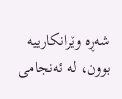شه‌ڕه‌ وێرانكارییه‌ بوون، له‌ ئه‌نجامی‌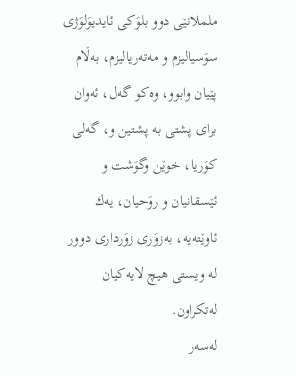ململانێی‌ دوو بلوَكی‌ ئایدیوَلوَژی‌ سوَسیالیزم و مه‌ته‌ریالیزم، به‌ڵام پێیان وابوو، وه‌كو گه‌ل، ئه‌وان برای‌ پشتی‌ به‌ پشتین و، گه‌لی‌ كوَریا، خوێن وگوَشت و ئێسقانیان و روَحیان، یه‌ك ئاوێته‌یه‌، به‌زوَری‌ زوَرداری‌ دوور له‌ ویستی‌ هیچ لایه‌كیان له‌تكراون.
له‌سه‌ر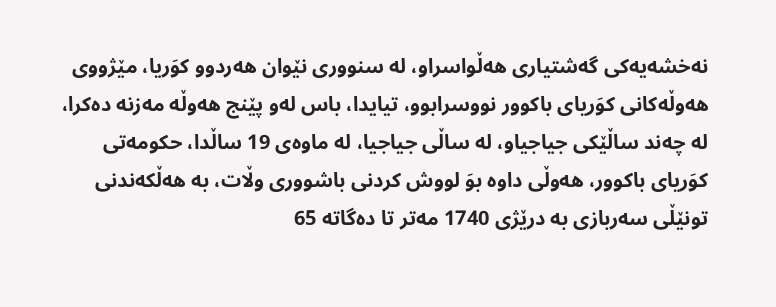نه‌خشه‌یه‌كی‌ گه‌شتیاری‌ هه‌ڵواسراو، له‌ سنووری‌ نێوان هه‌ردوو كوَریا، مێژووی‌ هه‌وڵه‌كانی‌ كوَریای‌ باكوور نووسرابوو، تیایدا، باس له‌و پێنج هه‌وڵه‌ مه‌زنه‌ ده‌كرا، له‌ چه‌ند ساڵێكی‌ جیاجیاو، له‌ ساڵی‌ جیاجیا، له‌ ماوه‌ی‌ 19 ساڵدا، حكومه‌تی‌ كوَریای‌ باكوور، هه‌وڵی‌ داوه‌ بوَ لووش كردنی‌ باشووری‌ وڵات، به‌ هه‌ڵكه‌ندنی‌ تونێڵی‌ سه‌ربازی‌ به‌ درێژی‌ 1740 مه‌تر تا ده‌گاته‌ 65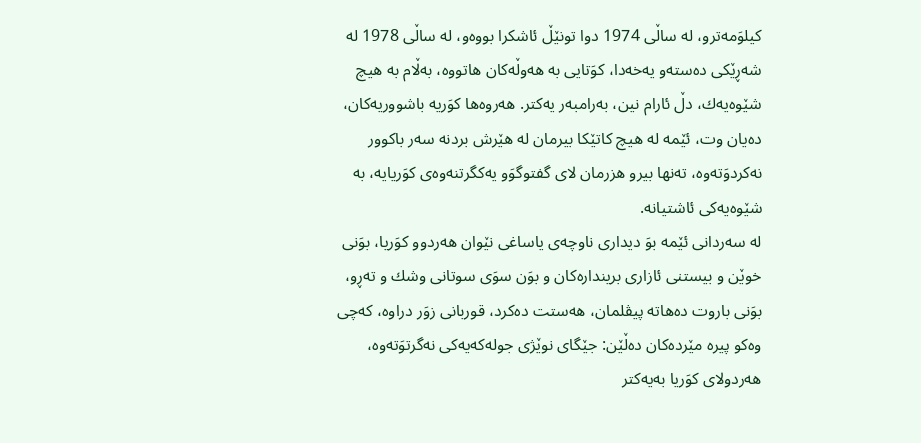كیلوَمه‌ترو، له‌ ساڵی‌ 1974 دوا تونێڵ ئاشكرا بووه‌و، له‌ ساڵی‌ 1978 له‌ شه‌ڕێكی‌ ده‌سته‌و یه‌خه‌دا، كوَتایی‌ به‌ هه‌وڵه‌كان هاتووه‌، به‌ڵام به‌ هیچ شێوه‌یه‌ك، دڵ‌ ئارام نین، به‌رامبه‌ر یه‌كتر. هه‌روه‌ها كوَریه‌ باشووریه‌كان، ده‌یان وت، ئێمه‌ له‌ هیچ كاتێكا بیرمان له‌ هێرش بردنه‌ سه‌ر باكوور نه‌كردوَته‌وه‌، ته‌نها بیرو هزرمان لای‌ گفتوگوَو یه‌كگرتنه‌وه‌ی‌ كوَریایه‌، به‌ شێوه‌یه‌كی‌ ئاشتیانه‌.
له‌ سه‌ردانی‌ ئێمه‌ بوَ دیداری‌ ناوچه‌ی‌ یاساغی‌ نێوان هه‌ردوو كوَریا، بوَنی‌ خوێن و بیستنی‌ ئازاری‌ برینداره‌كان و بوَن سوَی‌ سوتانی‌ وشك و ته‌ڕو، بوَنی‌ باروت ده‌هاته‌ پیڤلمان، هه‌ستت ده‌كرد، قوربانی‌ زوَر دراوه‌، كه‌چی‌ وه‌كو پیره‌ مێرده‌كان ده‌ڵێن: جێگای‌ نوێژی‌ جوله‌كه‌یه‌كی‌ نه‌گرتوَته‌وه‌، هه‌ردولای‌ كوَریا به‌یه‌كتر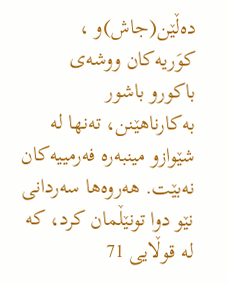ده‌ڵێن(جاش)و ، كوَریه‌كان ووشه‌ی‌ باكورو باشور به‌كارناهێنن، ته‌نها له‌ شێوازو مینبه‌ره‌ فه‌رمییه‌كان نه‌بێت. هه‌روه‌ها سه‌ردانی‌ نێو دوا تونێڵمان كرد، كه‌ له‌ قوڵایی‌ 71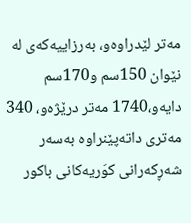مه‌تر لێدراوه‌و، به‌رزاییه‌كه‌ی‌ له‌ نێوان 150سم و170سم دایه‌و،1740 مه‌تر درێژه‌و، 340 مه‌تری‌ داته‌پێنراوه‌ به‌سه‌ر شه‌ڕكه‌رانی‌ كوَریه‌كانی‌ باكور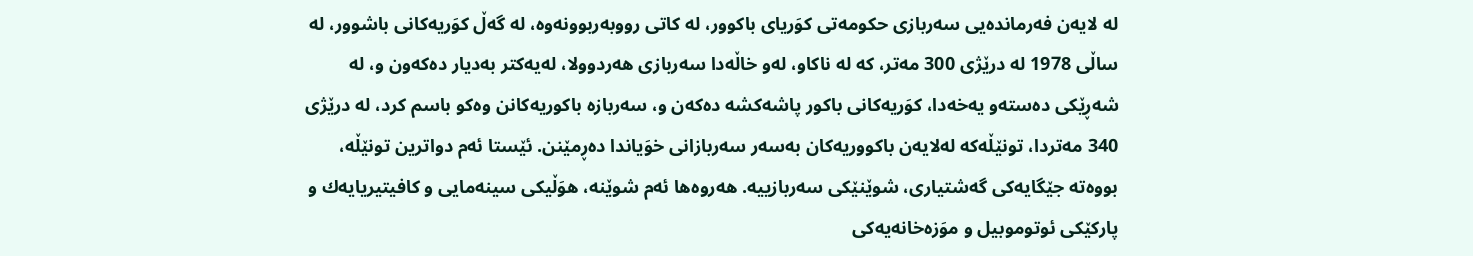له‌ لایه‌ن فه‌رمانده‌یی‌ سه‌ربازی‌ حكومه‌تی‌ كوَریای‌ باكوور، له‌ كاتی‌ رووبه‌ربوونه‌وه‌، له‌ گه‌ڵ كوَریه‌كانی‌ باشوور، له‌ ساڵی‌ 1978 له‌ درێژی‌ 300 مه‌تر، كه‌ له‌ ناكاو، له‌و خاڵه‌دا سه‌ربازی‌ هه‌ردوولا، له‌یه‌كتر به‌دیار ده‌كه‌ون و، له‌ شه‌ڕێكی‌ ده‌سته‌و یه‌خه‌دا، كوَریه‌كانی‌ باكور پاشه‌كشه‌ ده‌كه‌ن و، سه‌ربازه‌ باكوریه‌كانن وه‌كو باسم كرد، له‌ درێژی‌ 340 مه‌تردا، تونێڵه‌كه‌ له‌لایه‌ن باكووریه‌كان به‌سه‌ر سه‌ربازانی‌ خوَیاندا ده‌ڕمێنن. ئێستا ئه‌م دواترین تونێڵه‌، بووه‌ته‌ جێگایه‌كی‌ گه‌شتیاری‌، شوێنێكی‌ سه‌ربازییه‌. هه‌روه‌ها ئه‌م شوێنه‌، هوَڵیكی‌ سینه‌مایی‌ و كافیتیریایه‌ك و پاركێكی‌ ئوتوموبیل و موَزه‌خانه‌یه‌كی‌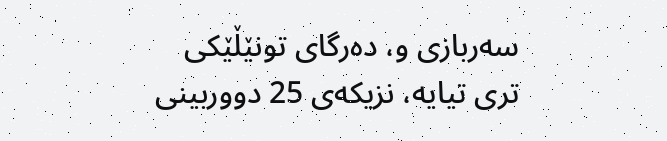سه‌ربازی‌ و، ده‌رگای‌ تونێڵێكی‌ تری‌ تیایه‌، نزیكه‌ی‌ 25 دووربینی‌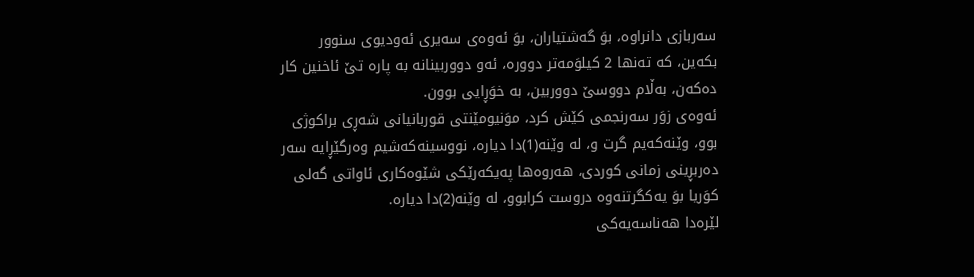سه‌ربازی‌ دانراوه‌، بوَ گه‌شتیاران، بوَ ئه‌وه‌ی‌ سه‌یری‌ ئه‌ودیوی‌ سنوور بكه‌ین، كه‌ ته‌نها 2 كیلوَمه‌تر دووره‌، ئه‌و دووربینانه‌ به‌ پاره‌ تێ‌ ئاخنین كار ده‌كه‌ن، به‌ڵام دووسێ‌ دووربین، به‌ خوَڕایی‌ بوون.
ئه‌وه‌ی‌ زوَر سه‌رنجمی‌ كێش كرد، موَنیومێنتی‌ قوربانیانی‌ شه‌ڕی‌ براكوژی‌ بوو، وێنه‌كه‌یم گرت و، له‌ وێنه‌(1)دا دیاره‌، نووسینه‌كه‌شیم وه‌رگێڕایه‌ سه‌ر ده‌ربڕینی‌ زمانی‌ كوردی‌، هه‌روه‌ها په‌یكه‌رێكی‌ شێوه‌كاری‌ ئاواتی‌ گه‌لی‌ كوَریا بوَ یه‌كگرتنه‌وه‌ دروست كرابوو، له‌ وێنه‌(2)دا دیاره‌.
لێره‌دا هه‌ناسه‌یه‌كی‌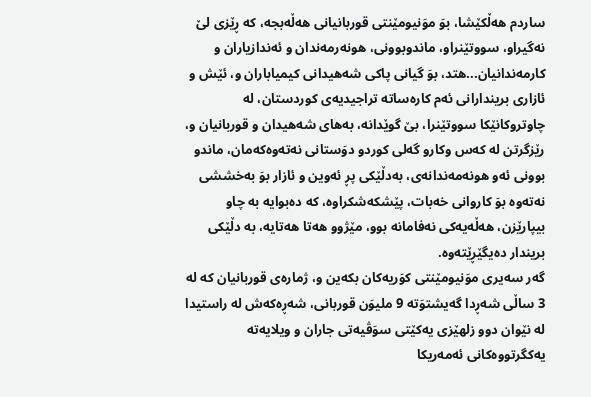ساردم هه‌ڵكێشا، بوَ موَنیومێنتی‌ قوربانیانی‌ هه‌ڵه‌بجه‌، كه‌ ڕێزی‌ لێ‌ نه‌گیراو، سووتێنراو، ماندوبوونی‌، هونه‌رمه‌ندان و ئه‌ندازیاران و كارمه‌ندانیان...هتد، بوَ گیانی‌ پاكی‌ شه‌هیدانی‌ كیمیاباران و، ئێش و ئازاری‌ بریندارانی‌ ئه‌م كاره‌ساته‌ تراجیدیه‌ی‌ كوردستان، له‌ چاوتروكانێكا سووتێنرا، بێ‌ گوێدانه‌، به‌های‌ شه‌هیدان و قوربانیان و، رێزگرتن له‌ كه‌س وكارو گه‌لی‌ كوردو دوَستانی‌ نه‌ته‌وه‌كه‌مان، ماندو بوونی‌ ئه‌و هونه‌مه‌ندانه‌ی‌، به‌دڵێكی‌ پڕ ئه‌وین و ئازار بوَ به‌خششی‌ نه‌ته‌وه‌ بوَ كاروانی‌ خه‌بات، پێشكه‌شكراوه‌، كه‌ ده‌بوایه‌ به‌ چاو بیپارێزن، هه‌ڵه‌یه‌كی‌ نه‌فامانه‌ بوو، مێژوو هه‌تا هه‌تایه‌، به‌ دڵێكی‌ بریندار ده‌یگێڕێته‌وه‌.
گه‌ر سه‌یری‌ موَنیومێنتی‌ كوَریه‌كان بكه‌ین و، ژماره‌ی‌ قوربانیان كه‌ له‌ 3 ساڵی‌ شه‌ڕدا گه‌یشتوَته‌ 9 ملیوَن قوربانی‌، شه‌ڕه‌كه‌ش له‌ راستیدا له‌ نێوان دوو زلهێزی‌ یه‌كێتی‌ سوَڤیه‌تی‌ جاران و ویلایه‌ته‌ یه‌كگرتووه‌كانی‌ ئه‌مه‌ریكا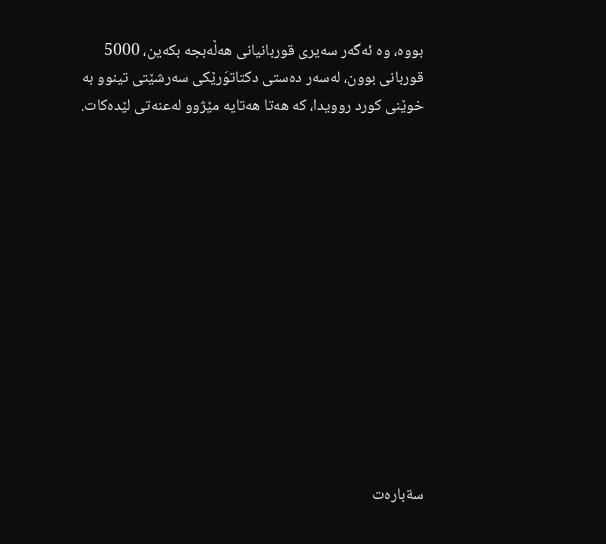بووه‌، وه‌ ئه‌گه‌ر سه‌یری‌ قوربانیانی‌ هه‌ڵه‌بجه‌ بكه‌ین، 5000 قوربانی‌ بوون، له‌سه‌ر ده‌ستی‌ دكتاتوَرێكی‌ سه‌رشێتی‌ تینوو به‌ خوێنی‌ كورد روویدا، كه‌ هه‌تا هه‌تایه‌ مێژوو له‌عنه‌تی‌ لێده‌كات.













سةبا‌ره‌ت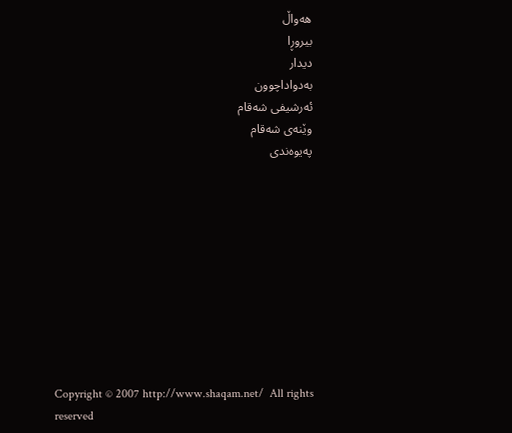هه‌واڵ
بیروڕا
دیدار
به‌دواداچوون
ئه‌رشیفی‌ شه‌قام
وێنه‌ی‌ شه‌قام
په‌یوه‌ندی‌










Copyright © 2007 http://www.shaqam.net/  All rights reserved